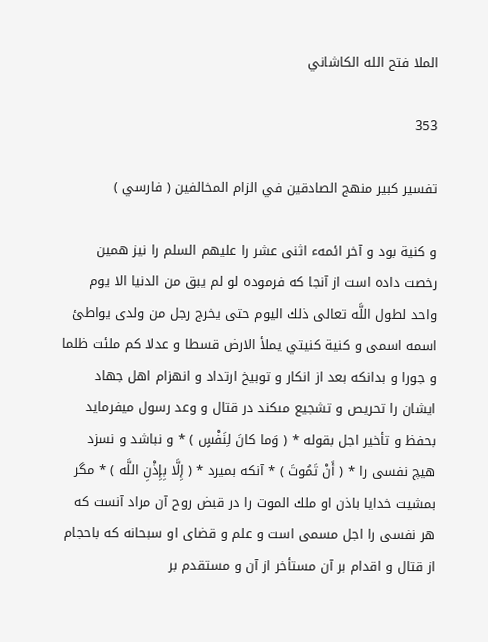الملا فتح الله الكاشاني

353

تفسير كبير منهج الصادقين في الزام المخالفين ( فارسي )

و كنية بود و آخر ائمهء اثنى عشر را عليهم السلم را نيز همين رخصت داده است از آنجا كه فرموده لو لم يبق من الدنيا الا يوم واحد لطول اللَّه تعالى ذلك اليوم حتى يخرج رجل من ولدى يواطئ اسمه اسمى و كنية كنيتي يملأ الارض قسطا و عدلا كم ملئت ظلما و جورا و بدانكه بعد از انكار و توبيخ ارتداد و انهزام اهل جهاد ايشان را تحريص و تشجيع مىكند در قتال و وعد رسول ميفرمايد بحفظ و تأخير اجل بقوله * ( وَما كانَ لِنَفْسٍ ) * و نباشد و نسزد هيچ نفسى را * ( أَنْ تَمُوتَ ) * آنكه بميرد * ( إِلَّا بِإِذْنِ اللَّه ) * مگر بمشيت خدايا باذن او ملك الموت را در قبض روح آن مراد آنست كه هر نفسى را اجل مسمى است و علم و قضاى او سبحانه كه باحجام از قتال و اقدام بر آن مستأخر از آن و مستقدم بر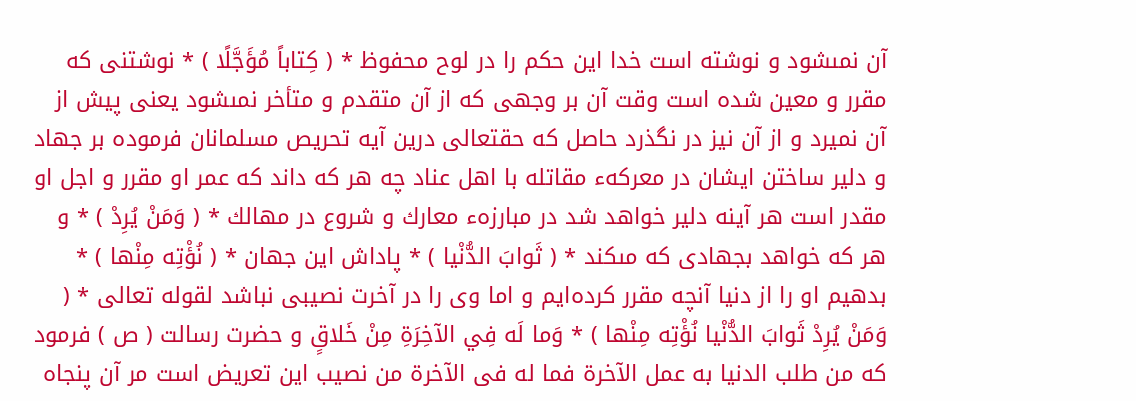آن نمىشود و نوشته است خدا اين حكم را در لوح محفوظ * ( كِتاباً مُؤَجَّلًا ) * نوشتنى كه مقرر و معين شده است وقت آن بر وجهى كه از آن متقدم و متأخر نمىشود يعنى پيش از آن نميرد و از آن نيز در نگذرد حاصل كه حقتعالى درين آيه تحريص مسلمانان فرموده بر جهاد و دلير ساختن ايشان در معركهء مقاتله با اهل عناد چه هر كه داند كه عمر او مقرر و اجل او مقدر است هر آينه دلير خواهد شد در مبارزهء معارك و شروع در مهالك * ( وَمَنْ يُرِدْ ) * و هر كه خواهد بجهادى كه مىكند * ( ثَوابَ الدُّنْيا ) * پاداش اين جهان * ( نُؤْتِه مِنْها ) * بدهيم او را از دنيا آنچه مقرر كرده‌ايم و اما وى را در آخرت نصيبى نباشد لقوله تعالى * ( وَمَنْ يُرِدْ ثَوابَ الدُّنْيا نُؤْتِه مِنْها ) * وَما لَه فِي الآخِرَةِ مِنْ خَلاقٍ و حضرت رسالت ( ص ) فرمود كه من طلب الدنيا به عمل الآخرة فما له فى الآخرة من نصيب اين تعريض است مر آن پنجاه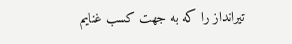تيرانداز را كه به جهت كسب غنايم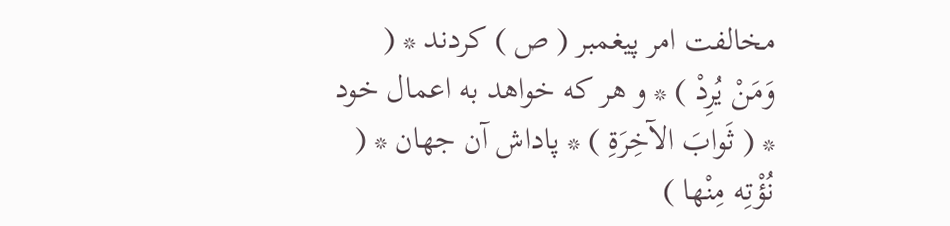مخالفت امر پيغمبر ( ص ) كردند * ( وَمَنْ يُرِدْ ) * و هر كه خواهد به اعمال خود * ( ثَوابَ الآخِرَةِ ) * پاداش آن جهان * ( نُؤْتِه مِنْها )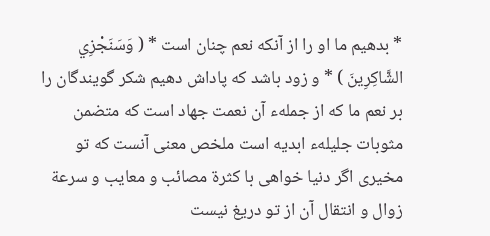* بدهيم ما او را از آنكه نعم چنان است * ( وَسَنَجْزِي الشَّاكِرِينَ ) * و زود باشد كه پاداش دهيم شكر گويندگان را بر نعم ما كه از جملهء آن نعمت جهاد است كه متضمن مثوبات جليلهء ابديه است ملخص معنى آنست كه تو مخيرى اگر دنيا خواهى با كثرة مصائب و معايب و سرعة زوال و انتقال آن از تو دريغ نيست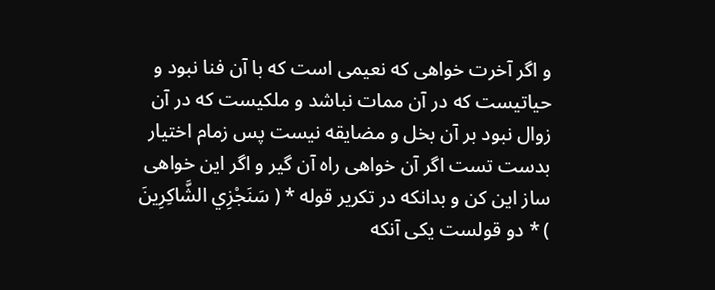و اگر آخرت خواهى كه نعيمى است كه با آن فنا نبود و حياتيست كه در آن ممات نباشد و ملكيست كه در آن زوال نبود بر آن بخل و مضايقه نيست پس زمام اختيار بدست تست اگر آن خواهى راه آن گير و اگر اين خواهى ساز اين كن و بدانكه در تكرير قوله * ( سَنَجْزِي الشَّاكِرِينَ ) * دو قولست يكى آنكه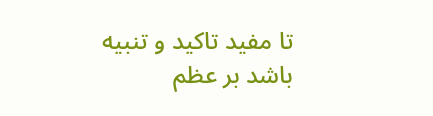تا مفيد تاكيد و تنبيه باشد بر عظم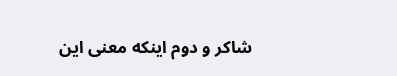شاكر و دوم اينكه معنى اين